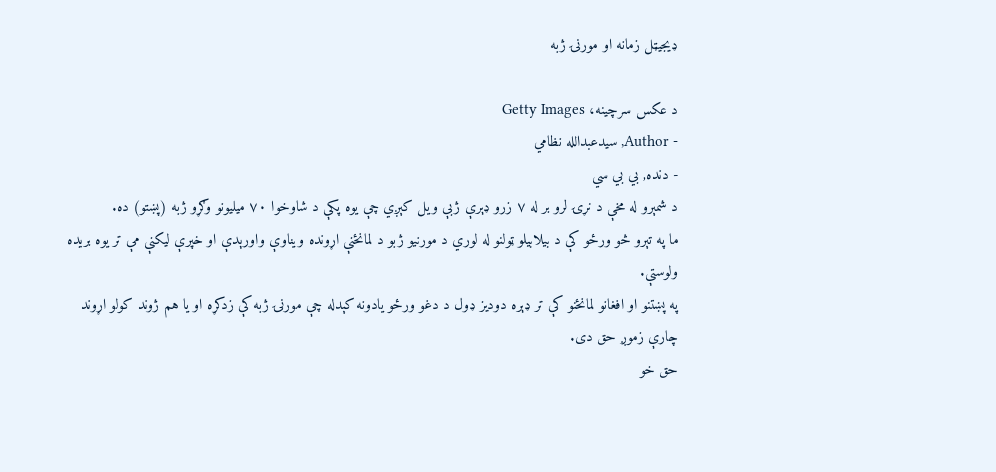ډيجیټل زمانه او مورنۍ ژبه

د عکس سرچینه، Getty Images
- Author, سیدعبدالله نظامي
- دنده, بي بي سي
د شمېرو له مخې د نړۍ لرو بر له ۷ زرو ډېرې ژبې ویل کېږي چې یوه پکې د شاوخوا ۷۰ میلیونو وګړو ژبه (پښتو) ده.
ما په تېرو څو ورځو کې د بیلابیلو ټولنو له لوري د مورنیو ژبو د لمانځنې اړونده ویناوې واورېدې او خپرې لیکنې مې تر یوه بریده ولوستې.
په پښتنو او افغانو لمانځنو کې تر ډېره دودیز ډول د دغو ورځو یادونه کېدله چې مورنۍ ژبه کې زدکړه او یا هم ژوند کولو اړوند چارې زموږ حق دی.
حق خو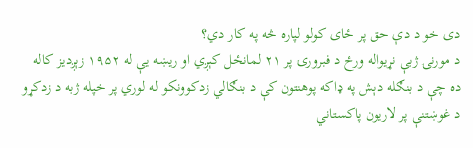دی خو د دې حق پر ځای کولو لپاره څه په کار دي؟
د مورنۍ ژبې نړیواله ورځ د فبرورۍ پر ۲۱ لمانځل کېږي او ریښه یې له ۱۹۵۲ زېږدیز کاله ده چې د بنګله دېش په ډاکه پوهنتون کې د بنګالي زدکوونکو له لوري پر خپله ژبه د زدکړو د غوښتنې پر لاریون پاکستاني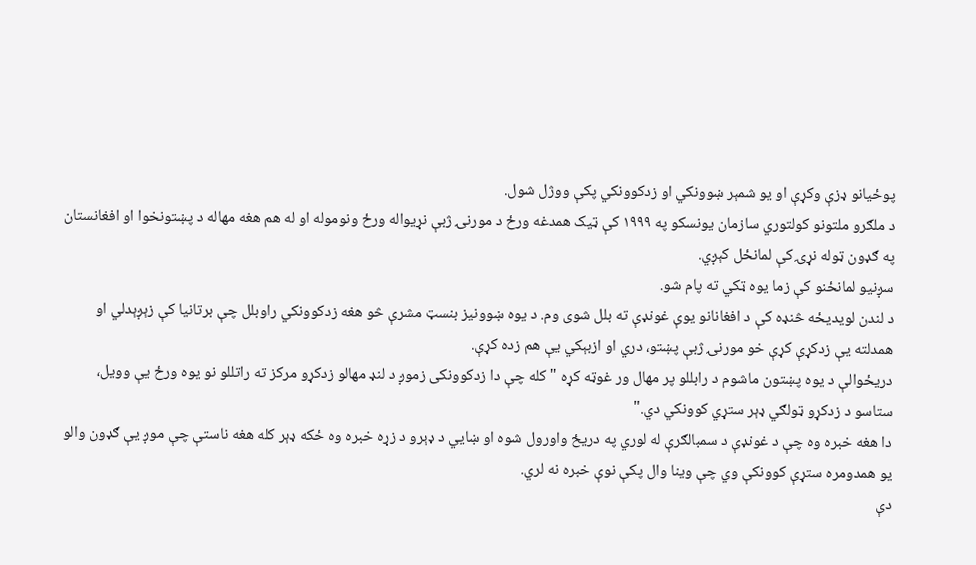پوځيانو ډزې وکړې او یو شمېر ښوونکي او زدکوونکي پکې ووژل شول.
د ملګرو ملتونو کولتوري سازمان یونسکو په ۱۹۹۹ کې ټیک همدغه ورځ د مورنۍ ژبې نړیواله ورځ ونوموله او له هم هغه مهاله د پښتونخوا او افغانستان په ګډون ټوله نړۍ کې لمانځل کېږي.
سږنیو لمانځنو کې زما یوه ټکي ته پام شو.
د لندن لویدیځه څنډه کې د افغانانو یوې غونډې ته بلل شوی وم. د یوه ښوونیز بنسټ مشرې څو هغه زدکوونکي راوبلل چې برتانیا کې زېږېدلي او همدلته یې زدکړې کړې خو مورنۍ ژبې پښتو، دري او ازبېکي یې هم زده کړې.
دریځوالې د یوه پښتون ماشوم د رابللو پر مهال ور غوټه کړه " کله چې دا زدکوونکی زموږ د لنډ مهالو زدکړو مرکز ته راتللو نو یوه ورځ یې وویل، ستاسو د زدکړو ټولګي ډېر ستړي کوونکي دي."
دا هغه خبره وه چې د غونډې د سمبالګرې له لوري په دریځ واورول شوه او ښايي د ډېرو د زړه خبره وه ځکه ډېر کله هغه ناستې چې موږ یې ګډون والو یو همدومره ستړې کوونکې وي چې وینا وال پکې نوې خبره نه لري.
دې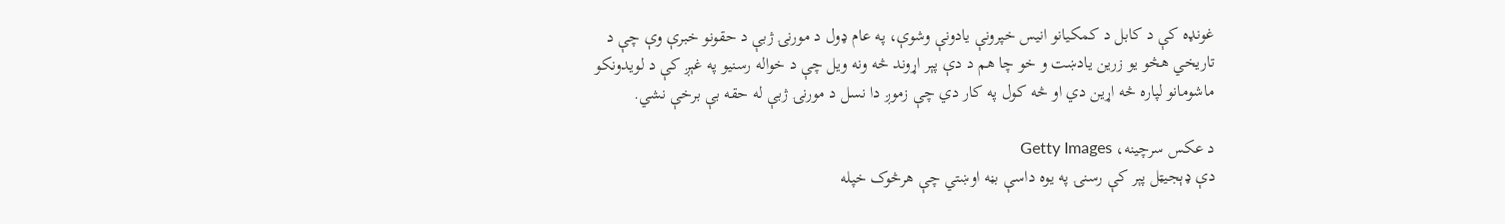غونډه کې د کابل د کمکیانو انیس خپرونې یادونې وشوې، په عام ډول د مورنۍ ژبې د حقونو خبرې وې چې د تاریخي هڅو یو زرین یادښت و خو چا هم د دې پېر اړوند څه ونه ویل چې د خواله رسنیو په غېږ کې د لویدونکو ماشومانو لپاره څه اړین دي او څه کول په کار دي چې زموږ دا نسل د مورنۍ ژبې له حقه بې برخې نشي.

د عکس سرچینه، Getty Images
دې ډېجیټل پېر کې رسنۍ په یوه داسې بڼه اوښتي چې هرڅوک خپله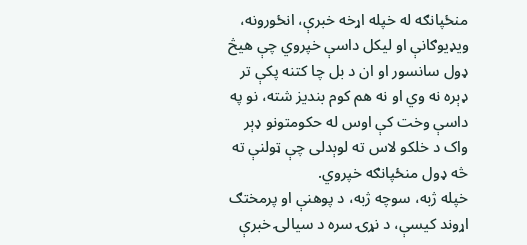منځپانګه له خپله اړخه خبرې، انځورونه، ویډیوګانې او لیکل داسې خپروي چې هیڅ ډول سانسور او ان د بل چا کتنه پکې تر ډېره نه وي او نه هم کوم بندیز شته، نو په داسې وخت کې اوس له حکومتونو ډېر واک د خلکو لاس ته لوېدلی چې ټولنې ته څه ډول منځپانګه خپروي.
خپله ژبه، سوچه ژبه، د پوهنې او پرمختګ اړوند کیسې، د نړۍ سره د سیالۍ خبرې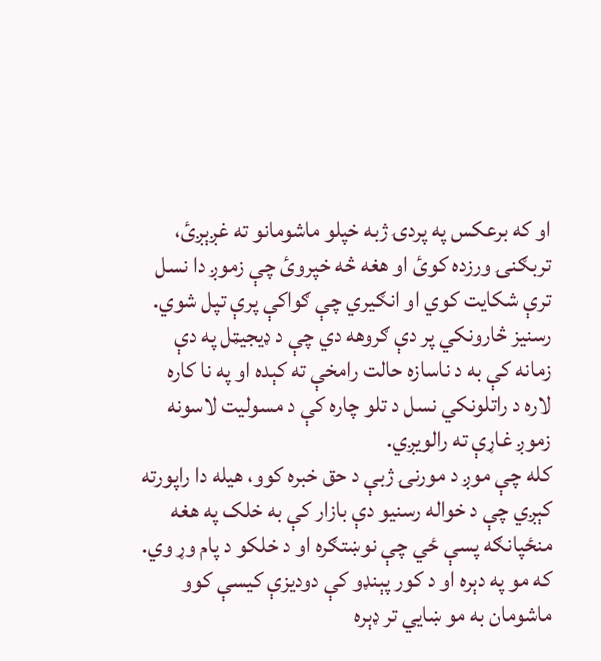او که برعکس په پردۍ ژبه خپلو ماشومانو ته غږېږئ، تربګنۍ ورزده کوئ او هغه څه خپروئ چې زموږ دا نسل ترې شکایت کوي او انګیري چې ګواکې پرې تپل شوي.
رسنیز څارونکي پر دې ګروهه دي چې د ډیجیټل په دې زمانه کې به د ناسازه حالت رامخې ته کېده او په نا کاره لاره د راتلونکي نسل د تلو چاره کې د مسولیت لاسونه زموږ غاړې ته رالویږي.
کله چې موږ د مورنۍ ژبې د حق خبره کوو، هیله دا راپورته کېږي چې د خواله رسنیو دې بازار کې به خلک په هغه منځپانګه پسې ځي چې نوښتګره او د خلکو د پام وړ وي.
که مو په دېره او د کور پېنډو کې دودیزې کیسې کوو ماشومان به مو ښايي تر ډېره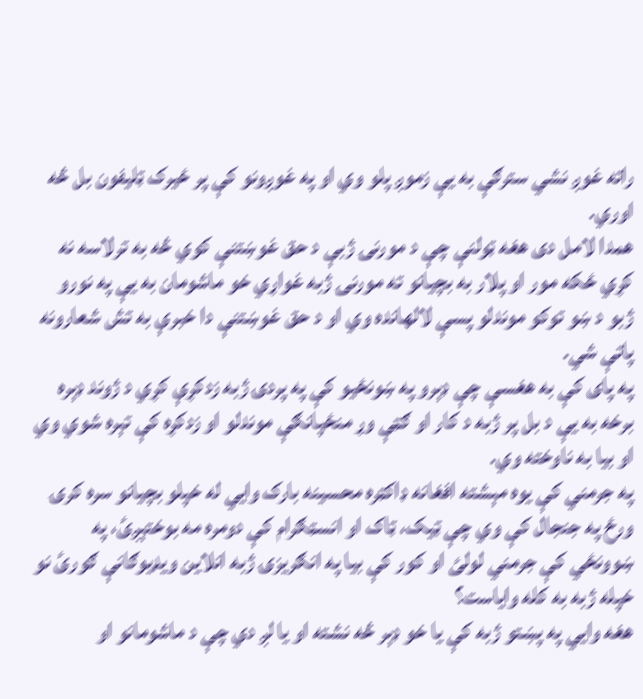راته غوږ نشي سترګې به یې زموږ پلو وي او په غوږونو کې پر ځیرک ټلیفون بل څه اوري.
همدا لامل دی هغه ټولنې چې د مورنۍ ژبې د حق غوښتنې کوي څه به ترلاسه نه کړي ځکه مور او پلار به بچیانو ته مورنۍ ژبه غواړي خو ماشومان به یې په نورو ژبو د ښو توکو موندلو پسې لالهانده وي او د حق غوښتنې دا خبرې به تش شعارونه پاتې شي.
په پای کې به هغسې چې ډېرو په ښونځیو کې په پردۍ ژبه زدکړې کړي د ژوند ډېره برخه به یې د بل پر ژبه د کار او ګټې وړ منځپانګې موندلو او زدکړه کې تېره شوي وي او بیا به ناوخته وي.
په جرمني کې یوه مېشته افغانه ډاکټره محسینه بارک وايي له خپلو بچیانو سره کرۍ ورځ په جنجال کې وي چې ټیک، ټاک او انسټګرام کې دومره مه بوختېږئ، په ښوونځي کې جرمني لولئ او کور کې بیا په انګریزۍ ژبه انلاین ویډیوګانې ګورئ نو خپله ژبه به کله وایاست؟
هغه وایي په پښتو ژبه کې یا خو ډېر څه نشته او یا لږ دي چې د ماشومانو او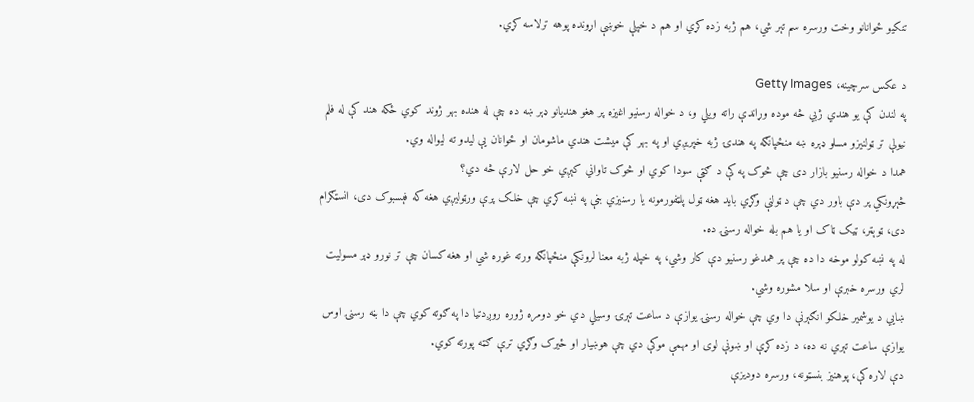تنکیو ځوانانو وخت ورسره سم تېر شي، هم ژبه زده کړي او هم د خپلې خوښې اړونده پوهه ترلاسه کړي.

د عکس سرچینه، Getty Images
په لندن کې یو هندي ژبي څه موده وړاندې راته ویلي و، د خواله رسنیو اغیزه پر هغو هندیانو ډېر ښه ده چې له هنده بهر ژوند کوي ځکه هند کې له فلم نیولې تر ټولنیزو مسلو ډېره ښه منځپانګه په هندۍ ژبه خپریږي او په بهر کې میشت هندي ماشومان او ځوانان یې لیدو ته لیواله وي.
همدا د خواله رسنیو بازار دی چې څوک په کې د ګټې سودا کوي او څوک تاواني کېږي خو حل لارې څه دي؟
څېړونکي پر دې باور دي چې د ټولنې وګړي باید هغه ټول پلټفورمونه یا رسنیزي بڼې په نښه کړي چې خلک پرې ورټولیږي هغه که فېسبوک دی، انسټګرام دی، ټوېټر، ټیک ټاک او یا هم بله خواله رسنۍ ده.
له په نښه کولو موخه دا ده چې پر همدغو رسنیو دې کار وشي، په خپله ژبه معنا لرونکې منځپانګه ورته غوره شي او هغه کسان چې تر نورو ډېر مسولیت لري ورسره خبرې او سلا مشوره وشي.
ښايي د یوشمیر خلکو انګېرنې دا وي چې خواله رسنۍ یوازې د ساعت تېرۍ وسیلي دي خو دومره ژوره روږدتیا دا په ګوته کوي چې دا بڼه رسنۍ اوس یوازې ساعت تېري نه ده، د زده کړې او ښونې لوی او مهمې موکې دي چې هوښیار او ځیرک وګړي ترې ګټه پورته کوي.
دې لاره کې، پوهنیز بنسټونه، ورسره دودیزې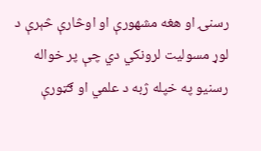رسنۍ او هغه مشهورې او اوڅارې څېرې د لوړ مسولیت لرونکي دي چې پر خواله رسنیو په خپله ژبه د علمي او ګټورې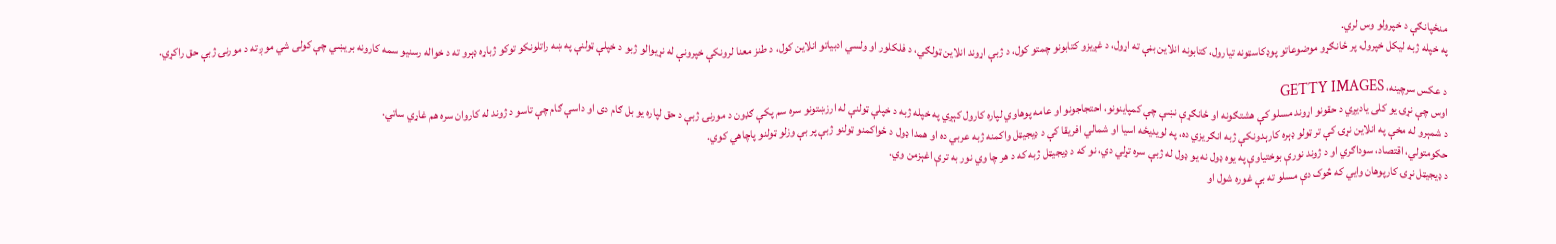منځپانګې د خپرولو وس لري.
په خپله ژبه لیکل خپرول، پر ځانګړو موضوعاتو پوډکاسټونه تیارول، کتابونه انلاین بڼې ته اړول، د غږیزو کتابونو چمتو کول، د ژبې اړوند انلاین ټولګي، د فلکلور او ولسي ادبیاتو انلاین کول، د طنز معنا لرونکې خپرونې له نړیوالو ژبو د خپلې ټولنې په ښه راتلونکو توکو ژباړه ډېرو ته د خواله رسنیو سمه کارونه بریښي چې کولی شي موږ ته د مورنۍ ژبې حق راکړي.

د عکس سرچینه، GETTY IMAGES
اوس چې نړۍ یو کلی یادیږي د حقونو اړوند مسلو کې هشتګونه او ځانګړې نښې چې کمپاینونو، احتجاجونو او عامه پوهاوي لپاره کارول کېږي په خپله ژبه د خپلې ټولنې له ارزښتونو سره سم پکې ګډون د مورنۍ ژبې د حق لپاره یو بل ګام دی او داسې ګام چې تاسو د ژوند له کاروان سره هم غاړي ساتي.
د شمېرو له مخې په انلاین نړۍ کې تر ټولو ډېره کارېدونکې ژبه انګريزي ده، په لویدیځه اسیا او شمالي افریقا کې د ډیجیټل واکمنه ژبه عربي ده او همدا ډول د ځواکمنو ټولنو ژبې پر بې وزلو ټولنو پاچاهي کوي.
حکومتولي، اقتصاد، سوداګري او د ژوند نورې بوختیاوې په یوه ډول نه یو ډول له ژبې سره تړلي دي، نو که د ډیجیټل ژبه که د هر چا وي نور به ترې اغېزمن وي.
د ډیجیټل نړۍ کارپوهان وايي که څوک دې مسلو ته بې غوره شول او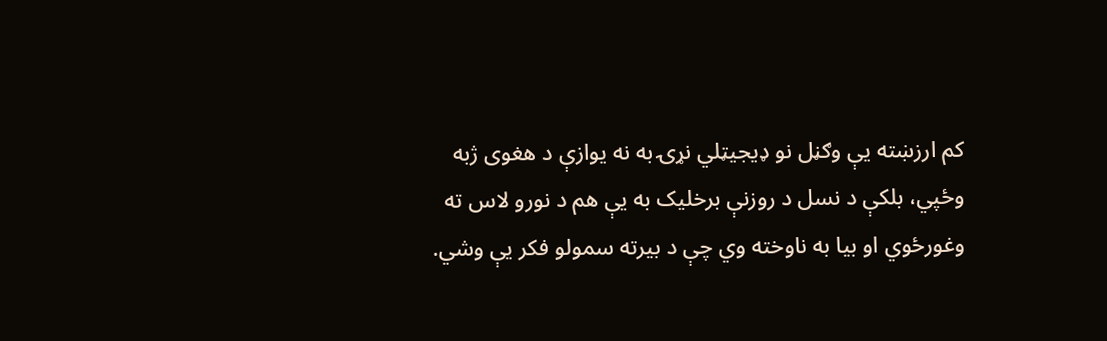کم ارزښته یې وګڼل نو ډیجیټلي نړۍ به نه یوازې د هغوی ژبه وځپي، بلکې د نسل د روزنې برخلیک به یې هم د نورو لاس ته وغورځوي او بیا به ناوخته وي چې د بیرته سمولو فکر یې وشي.